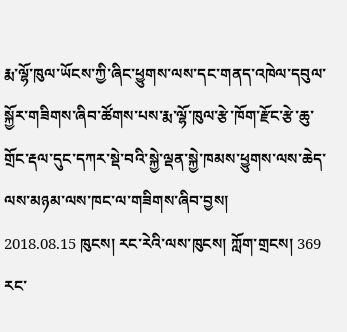རྨ་ལྷོ་ཁུལ་ཡོངས་ཀྱི་ཞིང་ཕྱུགས་ལས་དང་གནད་འཁེལ་དབུལ་སྐྱོར་གཟིགས་ཞིབ་ཚོགས་པས་རྨ་ལྷོ་ཁུལ་རྩེ་ཁོག་རྫོང་རྩེ་ཆུ་གྲོང་རྡལ་དུང་དཀར་སྡེ་བའི་སྐྱེ་ལྡན་སྐྱེ་ཁམས་ཕྱུགས་ལས་ཆེད་ལས་མཉམ་ལས་ཁང་ལ་གཟིགས་ཞིབ་བྱས།
2018.08.15 ཁུངས། རང་རེའི་ལས་ཁུངས། ཀློག་གྲངས། 369
རང་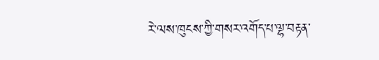རེ་ལས་ཁུངས་ཀྱི་གསར་འགོད་པ་ལྷ་བརྟན་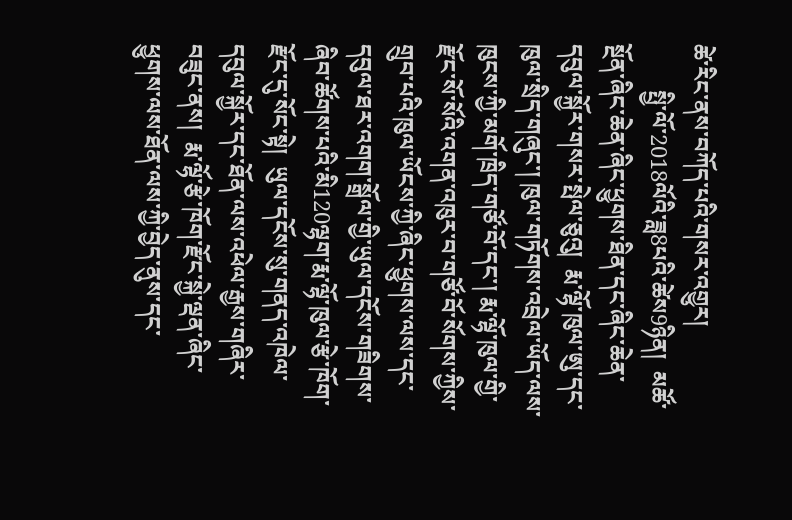ཚེ་རིང་ནས་བཀོད་པའི་གསར་འགྱུར།
        སྤྱི་ལོ་2018ལོའི་ཟླ8པའི་ཚེས9ཉིན།  མཚོ་སྔོན་ཞིང་ཆེན་ཞིང་ཕྱུགས་ཐིན་དང་ཞིང་ཆེན་དབུལ་སྐྱོར་གསར་སྤེལ་ཅུའུ།  རྨ་ལྷོ་ཁུལ་ཨུ་དང་ཁུལ་སྲིད་གཞུང་། ཁུལ་གཏོགས་འབྲེལ་ཡོད་ལས་ཁུངས་ཀྱི་མགོ་ཁྲིད་གཙོ་བོ་དང་། རྨ་ལྷོ་ཁུལ་གྱི་རྫོང་སོ་སོའི་འགན་འཁུར་བ་གཙོ་བོ་སོགས་ཀྱིས་གྲུབ་པའི་ཁུལ་ཡོངས་ཀྱི་ཞིང་ཕྱུགས་ལས་དང་དབུལ་ཐར་འགག་སྒྲོལ་གྱི་ཡུལ་དངོས་གཟིགས་ཞིབ་ཚོགས་པའི་མི120ལྷག་རྨ་ལྷོ་ཁུལ་རྩེ་ཁོག་རྫོང་དུ་སོང་སྟེ།  ཡུལ་དངོས་སུ་གནད་འཁེལ་དབུལ་སྐྱོར་དང་ཐོན་ལས་འཕེལ་རྒྱས་གཞིར་བཟུང་ནས།  རྨ་ལྷོ་རྩེ་ཁོག་རྫོང་སྐྱེ་ལྡན་ཞིང་ཕྱུགས་ལས་ཐོན་ལས་ཀྱི་བྱེད་ནུས་དང་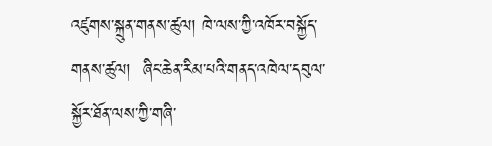འཛུགས་སྐྲུན་གནས་ཚུལ། ཁེ་ལས་ཀྱི་འཁོར་བསྐྱོད་གནས་ཚུལ།  ཞིང་ཆེན་རིམ་པའི་གནད་འཁེལ་དབུལ་སྐྱོར་ཐོན་ལས་ཀྱི་གཞི་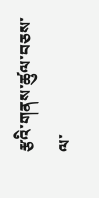རྩའི་གནས་ཚུལ་བཅས་ལ་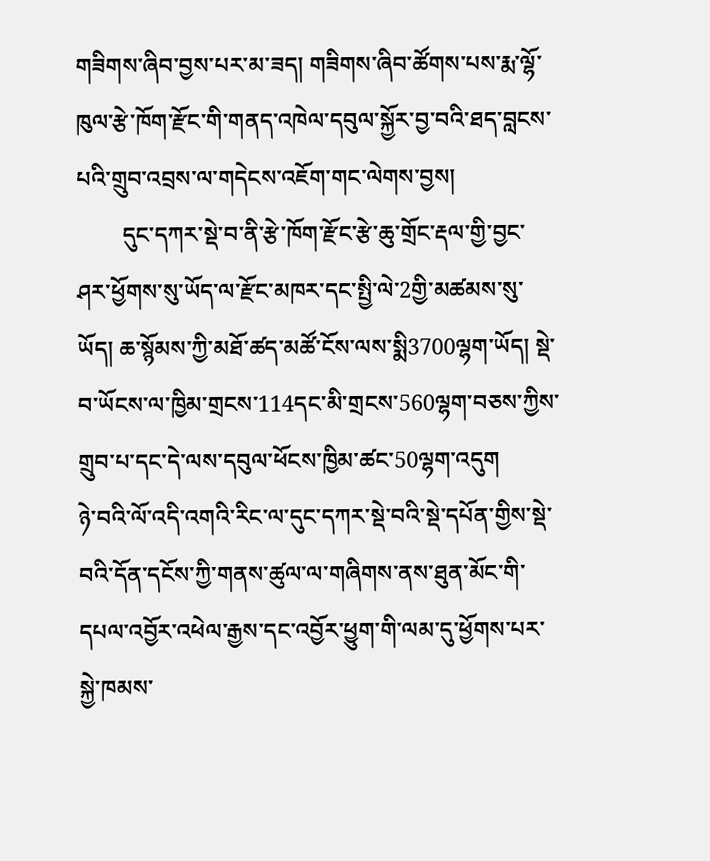གཟིགས་ཞིབ་བྱས་པར་མ་ཟད། གཟིགས་ཞིབ་ཚོགས་པས་རྨ་ལྷོ་ཁུལ་རྩེ་ཁོག་རྫོང་གི་གནད་འཁེལ་དབུལ་སྐྱོར་བྱ་བའི་ཐད་བླངས་པའི་གྲུབ་འབྲས་ལ་གདེངས་འཇོག་གང་ལེགས་བྱས།
        དུང་དཀར་སྡེ་བ་ནི་རྩེ་ཁོག་རྫོང་རྩེ་ཆུ་གྲོང་རྡལ་གྱི་བྱང་ཤར་ཕྱོགས་སུ་ཡོད་ལ་རྫོང་མཁར་དང་སྤྱི་ལེ་2གྱི་མཚམས་སུ་ཡོད། ཆ་སྙོམས་ཀྱི་མཐོ་ཚད་མཚོ་ངོས་ལས་སྨི3700ལྷག་ཡོད། སྡེ་བ་ཡོངས་ལ་ཁྱིམ་གྲངས་114དང་མི་གྲངས་560ལྷག་བཅས་ཀྱིས་གྲུབ་པ་དང་དེ་ལས་དབུལ་ཕོངས་ཁྱིམ་ཚང་50ལྷག་འདུག
ཉེ་བའི་ལོ་འདི་འགའི་རིང་ལ་དུང་དཀར་སྡེ་བའི་སྡེ་དཔོན་གྱིས་སྡེ་བའི་དོན་དངོས་ཀྱི་གནས་ཚུལ་ལ་གཞིགས་ནས་ཐུན་མོང་གི་དཔལ་འབྱོར་འཕེལ་རྒྱས་དང་འབྱོར་ཕྱུག་གི་ལམ་དུ་ཕྱོགས་པར་སྐྱེ་ཁམས་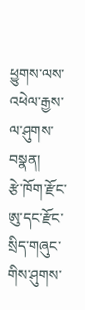ཕྱུགས་ལས་འཕེལ་རྒྱས་ལ་ཤུགས་བསྣན།
རྩེ་ཁོག་རྫོང་ཨུ་དང་རྫོང་སྲིད་གཞུང་གིས་ཤུགས་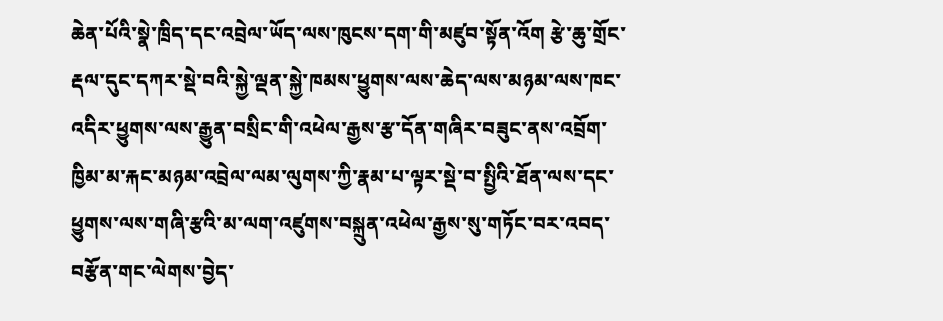ཆེན་པོའི་སྣེ་ཁྲིད་དང་འབྲེལ་ཡོད་ལས་ཁུངས་དག་གི་མཛུབ་སྟོན་འོག རྩེ་ཆུ་གྲོང་རྡལ་དུང་དཀར་སྡེ་བའི་སྐྱེ་ལྡན་སྐྱེ་ཁམས་ཕྱུགས་ལས་ཆེད་ལས་མཉམ་ལས་ཁང་འདིར་ཕྱུགས་ལས་རྒྱུན་བསྲིང་གི་འཕེལ་རྒྱས་རྩ་དོན་གཞིར་བཟུང་ནས་འབྲོག་ཁྱིམ་མ་རྐང་མཉམ་འབྲེལ་ལམ་ལུགས་ཀྱི་རྣམ་པ་ལྟར་སྡེ་བ་སྤྱིའི་ཐོན་ལས་དང་ཕྱུགས་ལས་གཞི་རྩའི་མ་ལག་འཛུགས་བསྐྲུན་འཕེལ་རྒྱས་སུ་གཏོང་བར་འབད་བརྩོན་གང་ལེགས་བྱེད་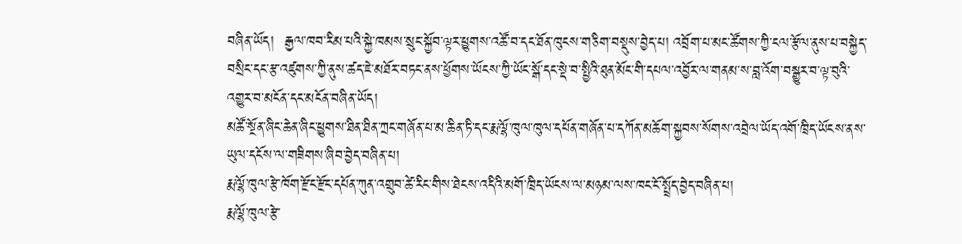བཞིན་ཡོད།  རྒྱལ་ཁབ་རིམ་པའི་སྐྱེ་ཁམས་སྲུང་སྐྱོབ་ལྟར་ཕྱུགས་འཚོ་བ་དང་ཐོན་ཁུངས་གཅིག་བསྡུས་བྱེད་པ། འབྲོག་པ་མང་ཚོགས་ཀྱི་ངལ་རྩོལ་ནུས་པ་བསྐྱེད་བསྲིང་དང་རྩ་འཛུགས་ཀྱི་ནུས་ཚད་ཇེ་མཐོར་བཏང་ནས་ཕྱོགས་ཡོངས་ཀྱི་ཡོང་སྒོ་དང་སྡེ་བ་སྤྱིའི་ཐུན་མོང་གི་དཔལ་འབྱོར་ལ་གནམ་ས་བླ་འོག་བསྒྱུར་བ་ལྟ་བུའི་འགྱུར་བ་མངོན་དང་མངོན་བཞིན་ཡོད།
མཚོ་སྔོན་ཞིང་ཆེན་ཞིང་ཕྱུགས་ཐིན་ཐིན་ཀྲང་གཞོན་པ་མ་ཆིན་ཏི་དང་རྨ་ལྷོ་ཁུལ་ཁུལ་དཔོན་གཞོན་པ་དཀོན་མཆོག་སྐྱབས་སོགས་འབྲེལ་ཡོད་འགོ་ཁྲིད་ཡོངས་ནས་ཡུལ་དངོས་ལ་གཟིགས་ཞིབ་བྱེད་བཞིན་པ།
རྨ་ལྷོ་ཁུལ་རྩེ་ཁོག་རྫོང་རྫོང་དཔོན་ཀུན་འགྲུབ་ཚེ་རིང་གིས་ཐེངས་འདིའི་མགོ་ཁྲིད་ཡོངས་ལ་མཉམ་ལས་ཁང་ངོ་སྤྲོད་བྱེད་བཞིན་པ།
རྨ་ལྷོ་ཁུལ་རྩེ་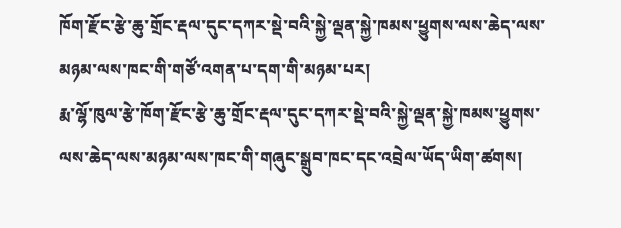ཁོག་རྫོང་རྩེ་ཆུ་གྲོང་རྡལ་དུང་དཀར་སྡེ་བའི་སྐྱེ་ལྡན་སྐྱེ་ཁམས་ཕྱུགས་ལས་ཆེད་ལས་མཉམ་ལས་ཁང་གི་གཙོ་འགན་པ་དག་གི་མཉམ་པར།
རྨ་ལྷོ་ཁུལ་རྩེ་ཁོག་རྫོང་རྩེ་ཆུ་གྲོང་རྡལ་དུང་དཀར་སྡེ་བའི་སྐྱེ་ལྡན་སྐྱེ་ཁམས་ཕྱུགས་ལས་ཆེད་ལས་མཉམ་ལས་ཁང་གི་གཞུང་སྒྲུབ་ཁང་དང་འབྲེལ་ཡོད་ཡིག་ཚགས།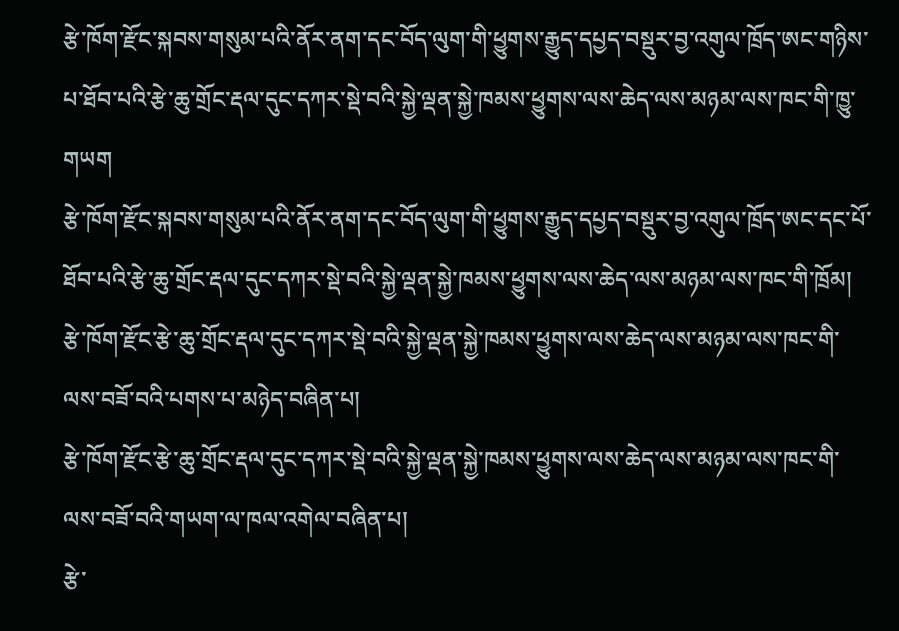རྩེ་ཁོག་རྫོང་སྐབས་གསུམ་པའི་ནོར་ནག་དང་བོད་ལུག་གི་ཕྱུགས་རྒྱུད་དཔྱད་བསྡུར་བྱ་འགུལ་ཁྲོད་ཨང་གཉིས་པ་ཐོབ་པའི་རྩེ་ཆུ་གྲོང་རྡལ་དུང་དཀར་སྡེ་བའི་སྐྱེ་ལྡན་སྐྱེ་ཁམས་ཕྱུགས་ལས་ཆེད་ལས་མཉམ་ལས་ཁང་གི་ཁྱུ་གཡག
རྩེ་ཁོག་རྫོང་སྐབས་གསུམ་པའི་ནོར་ནག་དང་བོད་ལུག་གི་ཕྱུགས་རྒྱུད་དཔྱད་བསྡུར་བྱ་འགུལ་ཁྲོད་ཨང་དང་པོ་ཐོབ་པའི་རྩེ་ཆུ་གྲོང་རྡལ་དུང་དཀར་སྡེ་བའི་སྐྱེ་ལྡན་སྐྱེ་ཁམས་ཕྱུགས་ལས་ཆེད་ལས་མཉམ་ལས་ཁང་གི་ཁྲོམ།
རྩེ་ཁོག་རྫོང་རྩེ་ཆུ་གྲོང་རྡལ་དུང་དཀར་སྡེ་བའི་སྐྱེ་ལྡན་སྐྱེ་ཁམས་ཕྱུགས་ལས་ཆེད་ལས་མཉམ་ལས་ཁང་གི་ལས་བཟོ་བའི་པགས་པ་མཉེད་བཞིན་པ།
རྩེ་ཁོག་རྫོང་རྩེ་ཆུ་གྲོང་རྡལ་དུང་དཀར་སྡེ་བའི་སྐྱེ་ལྡན་སྐྱེ་ཁམས་ཕྱུགས་ལས་ཆེད་ལས་མཉམ་ལས་ཁང་གི་ལས་བཟོ་བའི་གཡག་ལ་ཁལ་འགེལ་བཞིན་པ།
རྩེ་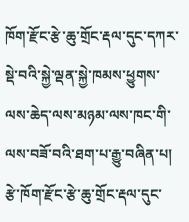ཁོག་རྫོང་རྩེ་ཆུ་གྲོང་རྡལ་དུང་དཀར་སྡེ་བའི་སྐྱེ་ལྡན་སྐྱེ་ཁམས་ཕྱུགས་ལས་ཆེད་ལས་མཉམ་ལས་ཁང་གི་ལས་བཟོ་བའི་ཐག་པ་རྒྱུ་བཞིན་པ།
རྩེ་ཁོག་རྫོང་རྩེ་ཆུ་གྲོང་རྡལ་དུང་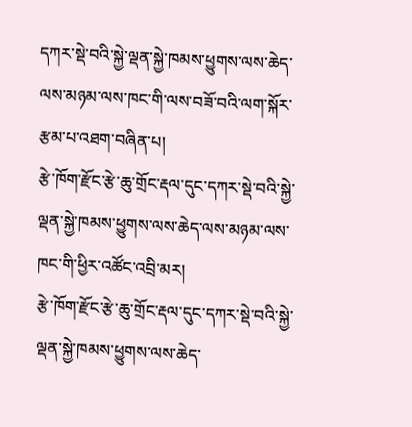དཀར་སྡེ་བའི་སྐྱེ་ལྡན་སྐྱེ་ཁམས་ཕྱུགས་ལས་ཆེད་ལས་མཉམ་ལས་ཁང་གི་ལས་བཟོ་བའི་ལག་སྐོར་རྩམ་པ་འཐག་བཞིན་པ།
རྩེ་ཁོག་རྫོང་རྩེ་ཆུ་གྲོང་རྡལ་དུང་དཀར་སྡེ་བའི་སྐྱེ་ལྡན་སྐྱེ་ཁམས་ཕྱུགས་ལས་ཆེད་ལས་མཉམ་ལས་ཁང་གི་ཕྱིར་འཚོང་འབྲི་མར།
རྩེ་ཁོག་རྫོང་རྩེ་ཆུ་གྲོང་རྡལ་དུང་དཀར་སྡེ་བའི་སྐྱེ་ལྡན་སྐྱེ་ཁམས་ཕྱུགས་ལས་ཆེད་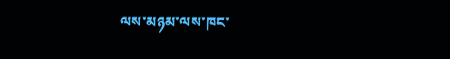ལས་མཉམ་ལས་ཁང་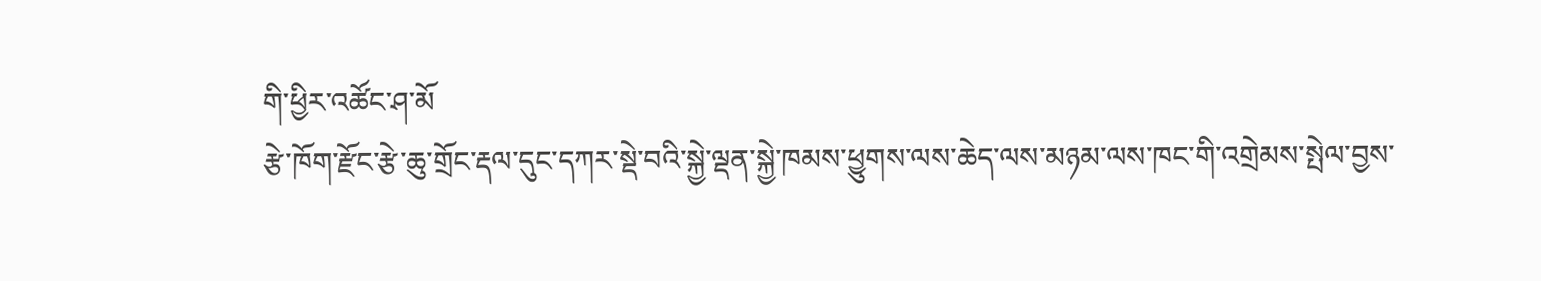གི་ཕྱིར་འཚོང་ཤ་མོ
རྩེ་ཁོག་རྫོང་རྩེ་ཆུ་གྲོང་རྡལ་དུང་དཀར་སྡེ་བའི་སྐྱེ་ལྡན་སྐྱེ་ཁམས་ཕྱུགས་ལས་ཆེད་ལས་མཉམ་ལས་ཁང་གི་འགྲེམས་སྤེལ་བྱས་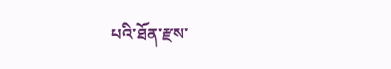པའི་ཐོན་རྫས་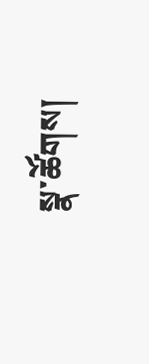སྣ་ཚོགས།